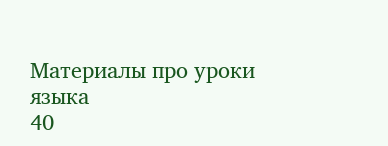Материалы про уроки языка
40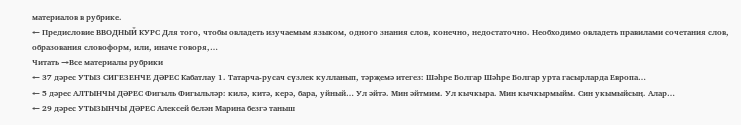материалов в рубрике.
← Предисловие ВВОДНЫЙ КУРС Для того, чтобы овладеть изучаемым языком, одного знания слов, конечно, недостаточно. Необходимо овладеть правилами сочетания слов, образования словоформ, или, иначе говоря,…
Читать →Все материалы рубрики
← 37 дәрес УТЫЗ СИГЕЗЕНЧЕ ДӘРЕС Кабатлау 1. Татарча-русач сүзлек кулланып, тәрҗемә итегез: Шәһре Болгар Шәһре Болгар урта гасырларда Европа…
← 5 дәрес АЛТЫНЧЫ ДӘРЕС Фигыль Фигыльләр: килә, китә, керә, бара, уйный… Ул әйтә. Мин әйтмим. Ул кычкыра. Мин кычкырмыйм. Син укымыйсың. Алар…
← 29 дәрес УТЫЗЫНЧЫ ДӘРЕС Алексей белән Марина безгә таныш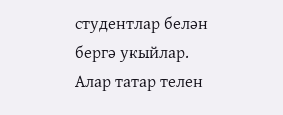студентлар белән бергә укыйлар. Алар татар телен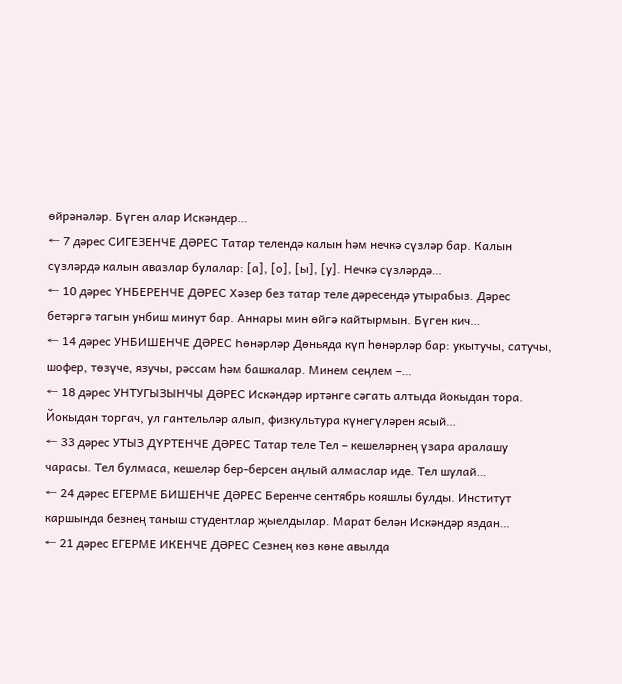өйрәнәләр. Бүген алар Искәндер…
← 7 дәрес СИГЕЗЕНЧЕ ДӘРЕС Татар телендә калын һәм нечкә сүзләр бар. Калын сүзләрдә калын авазлар булалар: [а], [о], [ы], [у]. Нечкә сүзләрдә…
← 10 дәрес ҮНБЕРЕНЧЕ ДӘРЕС Хәзер без татар теле дәресендә утырабыз. Дәрес бетәргә тагын унбиш минут бар. Аннары мин өйгә кайтырмын. Бүген кич…
← 14 дәрес УНБИШЕНЧЕ ДӘРЕС Һөнәрләр Дөньяда күп һөнәрләр бар: укытучы, сатучы, шофер, төзүче, язучы, рәссам һәм башкалар. Минем сеңлем –…
← 18 дәрес УНТУГЫЗЫНЧЫ ДӘРЕС Искәндәр иртәнге сәгать алтыда йокыдан тора. Йокыдан торгач, ул гантельләр алып, физкультура күнегүләрен ясый…
← 33 дәрес УТЫЗ ДҮРТЕНЧЕ ДӘРЕС Татар теле Тел – кешеләрнең үзара аралашу чарасы. Тел булмаса, кешеләр бер-берсен аңлый алмаслар иде. Тел шулай…
← 24 дәрес ЕГЕРМЕ БИШЕНЧЕ ДӘРЕС Беренче сентябрь кояшлы булды. Институт каршында безнең таныш студентлар җыелдылар. Марат белән Искәндәр яздан…
← 21 дәрес ЕГЕРМЕ ИКЕНЧЕ ДӘРЕС Сезнең көз көне авылда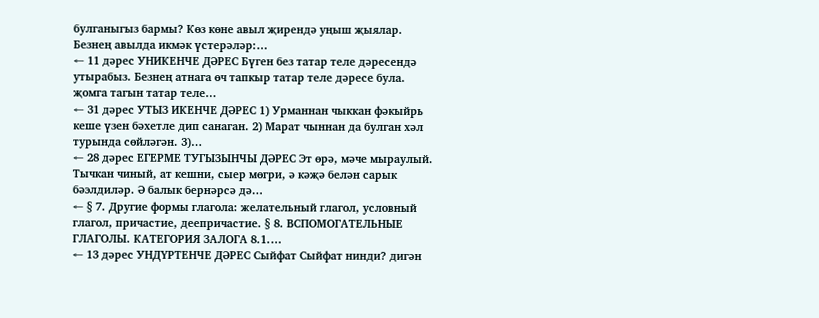булганыгыз бармы? Көз көне авыл җирендә уңыш җыялар. Безнең авылда икмәк үстерәләр:…
← 11 дәрес УНИКЕНЧЕ ДӘРЕС Бүген без татар теле дәресендә утырабыз. Безнең атнага өч тапкыр татар теле дәресе була. җомга тагын татар теле…
← 31 дәрес УТЫЗ ИКЕНЧЕ ДӘРЕС 1) Урманнан чыккан фәкыйрь кеше үзен бәхетле дип санаган. 2) Марат чыннан да булган хәл турында сөйләгән. 3)…
← 28 дәрес ЕГЕРМЕ ТУГЫЗЫНЧЫ ДӘРЕС Эт өрә, мәче мыраулый. Тычкан чиный, ат кешни, сыер мөгри, ә кәҗә белән сарык бәэлдиләр. Ә балык бернәрсә дә…
← § 7. Другие формы глагола: желательный глагол, условный глагол, причастие, деепричастие. § 8. ВСПОМОГАТЕЛЬНЫЕ ГЛАГОЛЫ. КАТЕГОРИЯ ЗАЛОГА 8.1.…
← 13 дәрес УНДҮРТЕНЧЕ ДӘРЕС Сыйфат Сыйфат нинди? дигән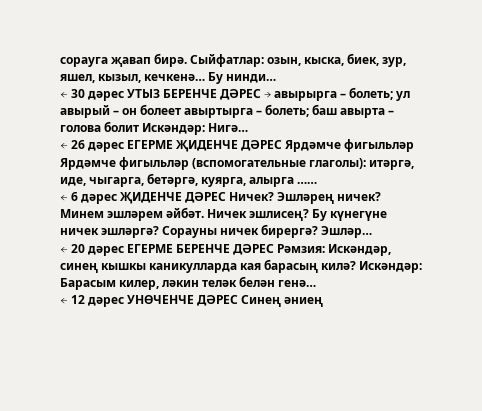сорауга җавап бирә. Сыйфатлар: озын, кыска, биек, зур, яшел, кызыл, кечкенә… Бу нинди…
← 30 дәрес УТЫЗ БЕРЕНЧЕ ДӘРЕС → авырырга – болеть; ул авырый – он болеет авыртырга – болеть; баш авырта – голова болит Искәндәр: Нигә…
← 26 дәрес ЕГЕРМЕ ҖИДЕНЧЕ ДӘРЕС Ярдәмче фигыльләр Ярдәмче фигыльләр (вспомогательные глаголы): итәргә, иде, чыгарга, бетәргә, куярга, алырга ……
← 6 дәрес ҖИДЕНЧЕ ДӘРЕС Ничек? Эшләрең ничек? Минем эшләрем әйбәт. Ничек эшлисең? Бу күнегүне ничек эшләргә? Сорауны ничек бирергә? Эшләр…
← 20 дәрес ЕГЕРМЕ БЕРЕНЧЕ ДӘРЕС Рәмзия: Искәндәр, синең кышкы каникулларда кая барасың килә? Искәндәр: Барасым килер, ләкин теләк белән генә…
← 12 дәрес УНӨЧЕНЧЕ ДӘРЕС Синең әниең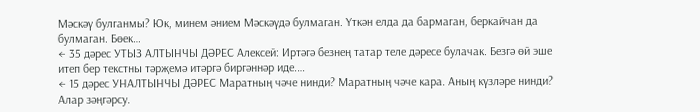Мәскәү булганмы? Юк, минем әнием Мәскәүдә булмаган. Үткән елда да бармаган, беркайчан да булмаган. Бөек…
← 35 дәрес УТЫЗ АЛТЫНЧЫ ДӘРЕС Алексей: Иртәгә безнең татар теле дәресе булачак. Безгә өй эше итеп бер текстны тәрҗемә итәргә биргәннәр иде.…
← 15 дәрес УНАЛТЫНЧЫ ДӘРЕС Маратның чәче нинди? Маратның чәче кара. Аның күзләре нинди? Алар зәңгәрсу.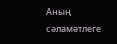Аның сәламәтлеге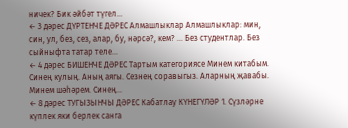ничек? Бик әйбәт түгел…
← 3 дәрес ДҮРТЕНЧЕ ДӘРЕС Алмашлыклар Алмашлыклар: мин, син, ул, без, сез, алар, бу, нәрсә?, кем? ... Без студентлар. Без сыйныфта татар теле…
← 4 дәрес БИШЕНЧЕ ДӘРЕС Тартым категориясе Минем китабым. Синең кулың. Аның аягы. Сезнең соравыгыз. Аларның җавабы. Минем шәһәрем. Синең…
← 8 дәрес ТУГЫЗЫНЧЫ ДӘРЕС Кабатлау КҮНЕГҮЛӘР 1. Сүзләрне күплек яки берлек санга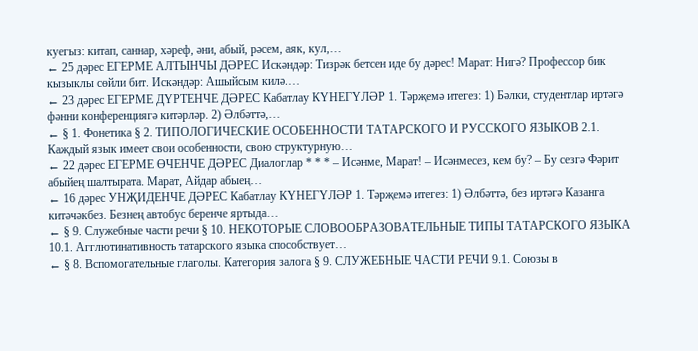куегыз: китап, саннар, хәреф, әни, абый, рәсем, аяк, кул,…
← 25 дәрес ЕГЕРМЕ АЛТЫНЧЫ ДӘРЕС Искәндәр: Тизрәк бетсен иде бу дәрес! Марат: Нигә? Профессор бик кызыклы сөйли бит. Искәндәр: Ашыйсым килә.…
← 23 дәрес ЕГЕРМЕ ДҮРТЕНЧЕ ДӘРЕС Кабатлау КҮНЕГҮЛӘР 1. Тәрҗемә итегез: 1) Бәлки, студентлар иртәгә фәнни конференциягә китәрләр. 2) Әлбәттә,…
← § 1. Фонетика § 2. ТИПОЛОГИЧЕСКИЕ ОСОБЕННОСТИ ТАТАРСКОГО И РУССКОГО ЯЗЫКОВ 2.1. Каждый язык имеет свои особенности, свою структурную…
← 22 дәрес ЕГЕРМЕ ӨЧЕНЧЕ ДӘРЕС Диалоглар * * * – Исәнме, Марат! – Исәнмесез, кем бу? – Бу сезгә Фәрит абыйең шалтырата. Марат, Айдар абыең…
← 16 дәрес УНҖИДЕНЧЕ ДӘРЕС Кабатлау КҮНЕГҮЛӘР 1. Тәрҗемә итегез: 1) Әлбәттә, без иртәгә Казанга китәчәкбез. Безнең автобус беренче яртыда…
← § 9. Служебные части речи § 10. НЕКОТОРЫЕ СЛОВООБРАЗОВАТЕЛЬНЫЕ ТИПЫ ТАТАРСКОГО ЯЗЫКА 10.1. Агглютинативность татарского языка способствует…
← § 8. Вспомогательные глаголы. Категория залога § 9. СЛУЖЕБНЫЕ ЧАСТИ РЕЧИ 9.1. Союзы в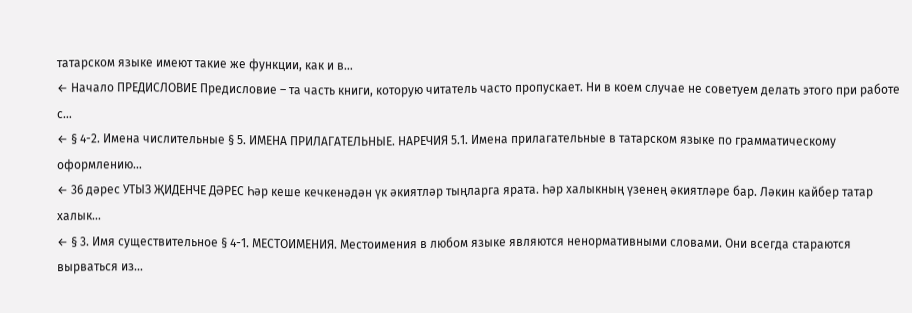татарском языке имеют такие же функции, как и в…
← Начало ПРЕДИСЛОВИЕ Предисловие – та часть книги, которую читатель часто пропускает. Ни в коем случае не советуем делать этого при работе с…
← § 4-2. Имена числительные § 5. ИМЕНА ПРИЛАГАТЕЛЬНЫЕ. НАРЕЧИЯ 5.1. Имена прилагательные в татарском языке по грамматическому оформлению…
← 36 дәрес УТЫЗ ҖИДЕНЧЕ ДӘРЕС Һәр кеше кечкенәдән үк әкиятләр тыңларга ярата. Һәр халыкның үзенең әкиятләре бар. Ләкин кайбер татар халык…
← § 3. Имя существительное § 4-1. МЕСТОИМЕНИЯ. Местоимения в любом языке являются ненормативными словами. Они всегда стараются вырваться из…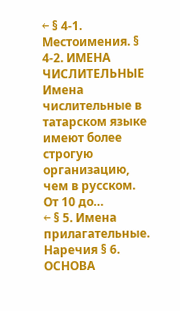← § 4-1. Местоимения. § 4-2. ИМЕНА ЧИСЛИТЕЛЬНЫЕ Имена числительные в татарском языке имеют более строгую организацию, чем в русском. От 10 до…
← § 5. Имена прилагательные. Наречия § 6. ОСНОВА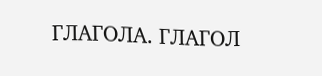ГЛАГОЛА. ГЛАГОЛ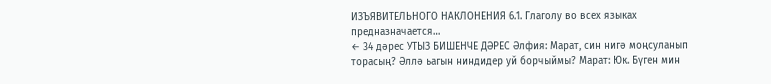ИЗЪЯВИТЕЛЬНОГО НАКЛОНЕНИЯ 6.1. Глаголу во всех языках предназначается…
← 34 дәрес УТЫЗ БИШЕНЧЕ ДӘРЕС Әлфия: Марат, син нигә моңсуланып торасың? Әллә ьагын ниндидер уй борчыймы? Марат: Юк. Бүген мин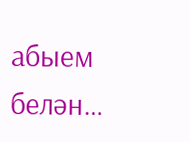абыем белән…